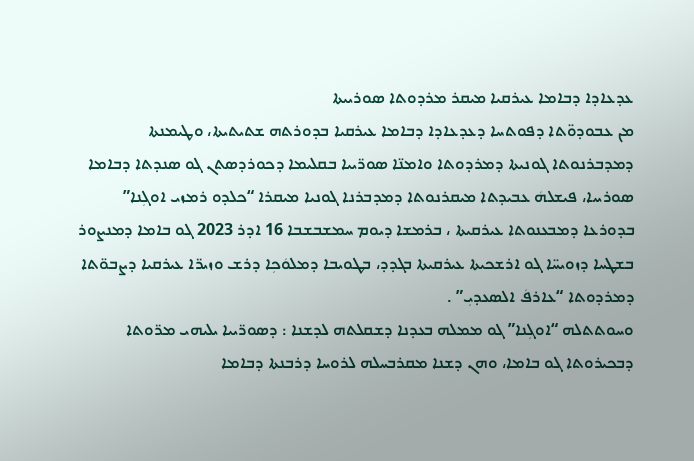ܥܕܥܐܕܐ ܕܒܐܡܐ ܥܝܪܩܝܐ ܡܝܩܪ ܡܪܕܘܬܐ ܣܘܪܝܝܬܐ
ܡܢ ܥܒܘܕܘ̈ܬܐ ܕܦܘܬܚܐ ܕܥܕܥܐܕܐ ܕܒܐܡܐ ܥܝܪܩܝܐ ܒܕܘܪܬܗ ܫܬܝܬܝܬܐ، ܘܛܝܡܢܬܐ ܕܡܕܒܪܢܘܬܐ ܓܘܢܝܬܐ ܕܡܪܕܘܬܐ ܘܐܡܢ̈ܐ ܣܘܪ̈ܝܝܐ ܒܩܠܝܡܐ ܕܟܘܪܕܣܬܢ ܓܘ ܣܢܕܬܐ ܕܒܐܡܐ ܣܘܪܝܝܐ، ܦܝܫܠܗܿ ܥܒܝܕܬܐ ܡܝܩܪܢܘܬܐ ܕܡܕܒܪܢܐ ܓܘܢܝܐ ܡܝܩܪܐ “ܟܠܕܘ ܪܡܙܝ ܐܘܓܼܢܐ” ܒܕܘܪܥܐ ܕܡܒܥܢܘܬܐ ܥܝܪܩܝܬܐ ، ܒܪܡܫܐ ܕܝܘܡ ܚܡܫܒܫܒܐ 16 ܐܕܪ 2023 ܓܘ ܒܐܡܐ ܕܡܢܨܘܪ ܒܫܛܚܐ ܕܙܘܝܚ̈ܐ ܓܘ ܐܪܫܟܝܬܐ ܥܝܪܩܝܬܐ ܒܓܕܕ، ܒܛܘܝܒܐ ܕܡܠܘܿܟܼܐ ܕܪܫ ܘܙܝܪ̈ܐ ܥܝܪܩܝܐ ܕܨܒܘ̈ܬܐ ܕܡܪܕܘܬܐ “ܥܐܪܦܿ ܐܠܣܥܕܝܼ” .
ܘܚܘܬܬܠܗ “ܐܘܓܼܢܐ” ܓܘ ܡܡܠܗ ܒܥܕܢܐ ܕܫܩܠܬܗ ܠܕܫܢܐ : ܕܣܘܪ̈ܝܝܐ ܝܠܝܗܝ ܡܪ̈ܘܬܐ ܕܒܟܝܪܘܬܐ ܓܘ ܒܐܡܐ، ܘܗܢ ܕܫܢܐ ܡܩܪܒܚܠܗ ܠܪܘܚܐ ܕܪܒܢܬܐ ܕܒܐܡܐ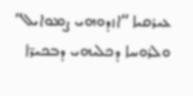ܥܝܪܩܝܐ “ܐܙܕܘܗܝ ܨܡܘܐܝܠ” ܘܠܪܘܚܐ ܕܟܠܝܗܝ ܕܒܟܝܪ̈ܐ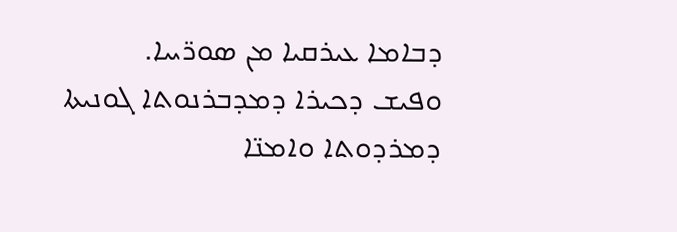ܕܒܐܡܐ ܥܝܪܩܝܐ ܡܢ ܣܘܪ̈ܝܝܐ.
ܘܦܝܫ ܕܟܝܪܐ ܕܡܕܒܪܢܘܬܐ ܓܘܢܝܬܐ ܕܡܪܕܘܬܐ ܘܐܡܢ̈ܐ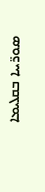ܣܘܪ̈ܝܝܐ ܒܩܠܝܡܐ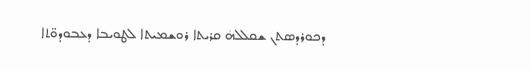ܕܟܘܪܕܣܬܢ ܫܩܠܠܗܿ ܩܪܝܬܐ ܪܘܫܡܝܬܐ ܠܛܘܝܒܐ ܕܥܒܘܕܘ̈ܬܐ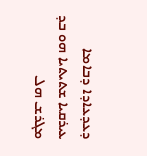ܕܥܕܥܐܕܐ ܕܒܐܡܐ ܥܝܪܩܝܐ ܫܬܝܬܝܐ ܗܘ ܒܕ ܡܓܪܫ ܗܠ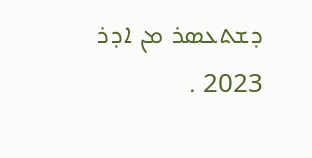ܕܫܬܥܣܪ ܡܢ ܐܕܪ 2023 .